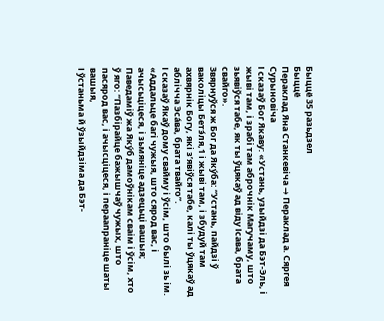Быццё 35 разьдзел
Быццё
Пераклад Яна Станкевіча → Пераклад а. Сяргея Сурыновіча
І сказаў Бог Якаву: «Устань, узыйдзі да Бэт-Эль, і жыві там, і зрабі там аброчнік Магучаму, што зьявіўся табе, як ты ўцякаў ад віду Ісава, брата свайго».
Звярнуўся ж Бог да Яку́ба: “Устань, пайдзі ў ваколіцы Бетэ́ля,1 і жыві там, і збудуй там ахвярнік Богу, які з’явіўся табе, калі ты ўцякаў ад аблічча Эса́ва, брата твайго”.
І сказаў Якаў дому свайму і ўсім, што былі зь ім. «Аддальце багі чужыя, што сярод вас, і ачысьціцеся, і зьмяніце адзецьці вашыя;
Паведаміў жа Яку́б дамоўнікам сваім і ўсім, хто ў яго: “Пазбірайце бажышчаў чужых, што пасярод вас, і ачысціцеся, і пераапраніце шаты вашыя,
І ўстаньма й ўзыйдзіма да Бэт-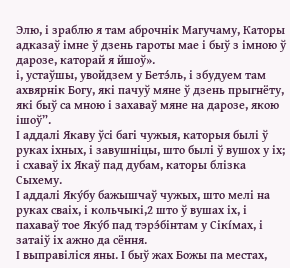Элю, і зраблю я там аброчнік Магучаму, Каторы адказаў імне ў дзень гароты мае і быў з імною ў дарозе, каторай я йшоў».
і, устаўшы, увойдзем у Бетэ́ль, і збудуем там ахвярнік Богу, які пачуў мяне ў дзень прыгнёту, які быў са мною і захаваў мяне на дарозе, якою ішоў”.
І аддалі Якаву ўсі багі чужыя, каторыя былі ў руках іхных, і завушніцы, што былі ў вушох у іх; і схаваў іх Якаў пад дубам, каторы блізка Сыхему.
І аддалі Яку́бу бажышчаў чужых, што мелі на руках сваіх, і кольчыкі,2 што ў вушах іх, і пахаваў тое Яку́б пад тэрэ́бінтам у Сікі́мах, і затаіў іх ажно да сёння.
І выправіліся яны. І быў жах Божы па местах,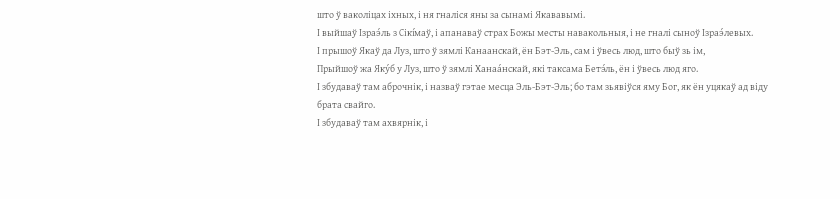што ў ваколіцах іхных, і ня гналіся яны за сынамі Якававымі.
І выйшаў Ізраэ́ль з Сікі́маў, і апанаваў страх Божы месты навакольныя, і не гналі сыноў Ізраэ́левых.
І прышоў Якаў да Луз, што ў зямлі Канаанскай, ён Бэт-Эль, сам і ўвесь люд, што быў зь ім,
Прыйшоў жа Яку́б у Луз, што ў зямлі Ханаа́нскай, які таксама Бетэ́ль, ён і ўвесь люд яго.
І збудаваў там аброчнік, і назваў гэтае месца Эль-Бэт-Эль; бо там зьявіўся яму Бог, як ён уцякаў ад віду брата свайго.
І збудаваў там ахвярнік, і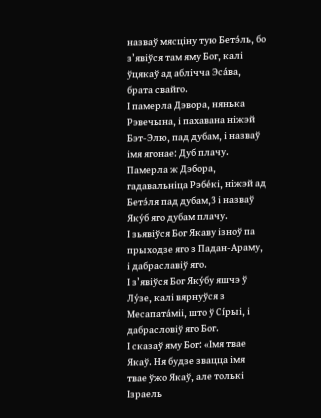назваў мясціну тую Бетэ́ль, бо з’явіўся там яму Бог, калі ўцякаў ад аблічча Эса́ва, брата свайго.
І памерла Дэвора, нянька Рэвечына, і пахавана ніжэй Бэт-Элю, пад дубам, і назваў імя ягонае: Дуб плачу.
Памерла ж Дэбора, гадавальніца Рэбе́кі, ніжэй ад Бетэ́ля пад дубам,3 і назваў Яку́б яго дубам плачу.
І зьявіўся Бог Якаву ізноў па прыходзе яго з Падан-Араму, і дабраславіў яго.
І з’явіўся Бог Яку́бу яшчэ ў Лу́зе, калі вярнуўся з Месапата́міі, што ў Сі́рыі, і дабрасловіў яго Бог.
І сказаў яму Бог: «Імя твае Якаў. Ня будзе звацца імя твае ўжо Якаў, але толькі Ізраель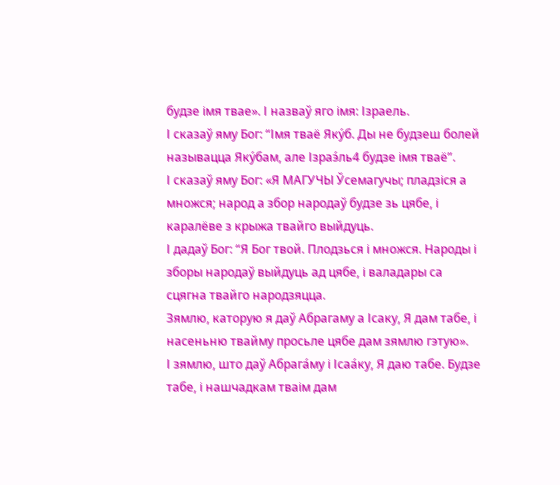будзе імя твае». І назваў яго імя: Ізраель.
І сказаў яму Бог: “Імя тваё Яку́б. Ды не будзеш болей называцца Яку́бам, але Ізраэ́ль4 будзе імя тваё”.
І сказаў яму Бог: «Я МАГУЧЫ Ўсемагучы; пладзіся а множся; народ а збор народаў будзе зь цябе, і каралёве з крыжа твайго выйдуць.
І дадаў Бог: “Я Бог твой. Плодзься і множся. Народы і зборы народаў выйдуць ад цябе, і валадары са сцягна твайго народзяцца.
Зямлю, каторую я даў Абрагаму а Ісаку, Я дам табе, і насеньню твайму просьле цябе дам зямлю гэтую».
І зямлю, што даў Абрага́му і Ісаа́ку, Я даю табе. Будзе табе, і нашчадкам тваім дам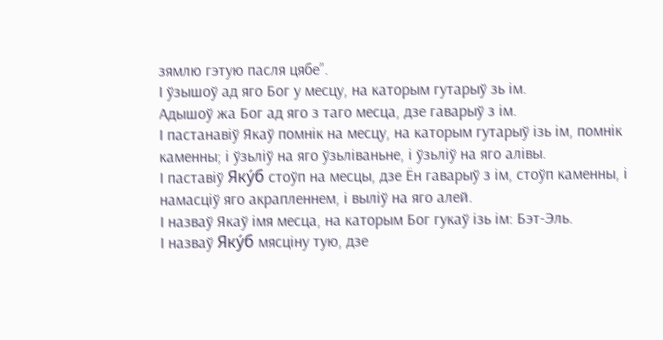зямлю гэтую пасля цябе”.
І ўзышоў ад яго Бог у месцу, на каторым гутарыў зь ім.
Адышоў жа Бог ад яго з таго месца, дзе гаварыў з ім.
І пастанавіў Якаў помнік на месцу, на каторым гутарыў ізь ім, помнік каменны; і ўзьліў на яго ўзьліваньне, і ўзьліў на яго алівы.
І паставіў Яку́б стоўп на месцы, дзе Ён гаварыў з ім, стоўп каменны, і намасціў яго акрапленнем, і выліў на яго алей.
І назваў Якаў імя месца, на каторым Бог гукаў ізь ім: Бэт-Эль.
І назваў Яку́б мясціну тую, дзе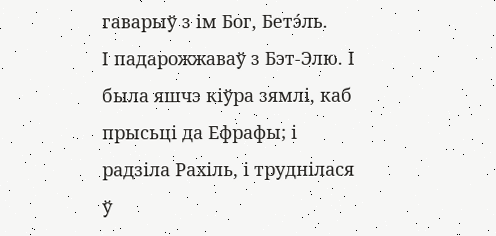гаварыў з ім Бог, Бетэ́ль.
І падарожжаваў з Бэт-Элю. І была яшчэ кіўра зямлі, каб прысьці да Ефрафы; і радзіла Рахіль, і труднілася ў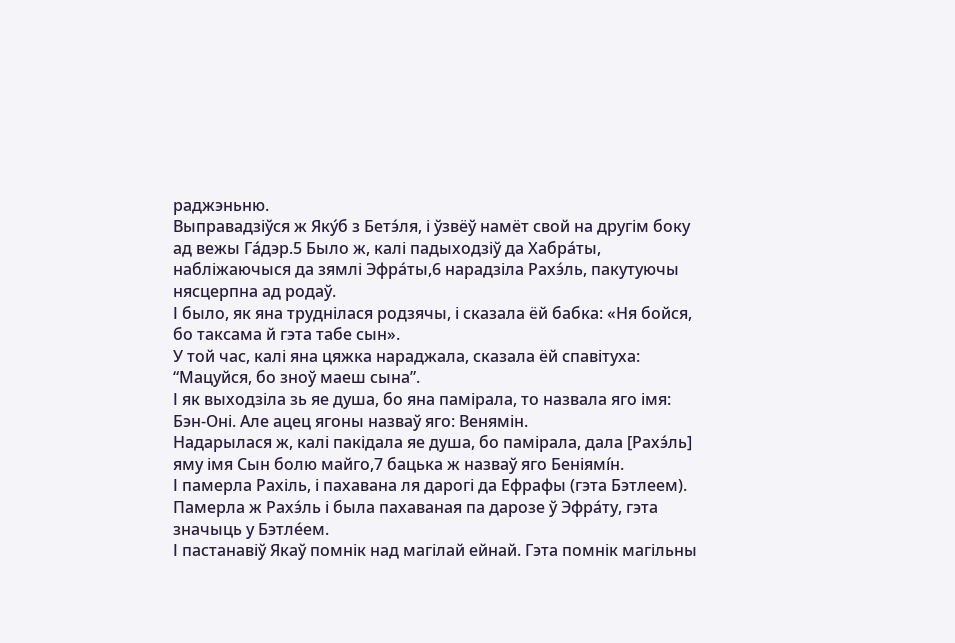раджэньню.
Выправадзіўся ж Яку́б з Бетэ́ля, і ўзвёў намёт свой на другім боку ад вежы Га́дэр.5 Было ж, калі падыходзіў да Хабра́ты, набліжаючыся да зямлі Эфра́ты,6 нарадзіла Рахэ́ль, пакутуючы нясцерпна ад родаў.
І было, як яна труднілася родзячы, і сказала ёй бабка: «Ня бойся, бо таксама й гэта табе сын».
У той час, калі яна цяжка нараджала, сказала ёй спавітуха: “Мацуйся, бо зноў маеш сына”.
І як выходзіла зь яе душа, бо яна памірала, то назвала яго імя: Бэн-Оні. Але ацец ягоны назваў яго: Венямін.
Надарылася ж, калі пакідала яе душа, бо памірала, дала [Рахэ́ль] яму імя Сын болю майго,7 бацька ж назваў яго Беніямі́н.
І памерла Рахіль, і пахавана ля дарогі да Ефрафы (гэта Бэтлеем).
Памерла ж Рахэ́ль і была пахаваная па дарозе ў Эфра́ту, гэта значыць у Бэтле́ем.
І пастанавіў Якаў помнік над магілай ейнай. Гэта помнік магільны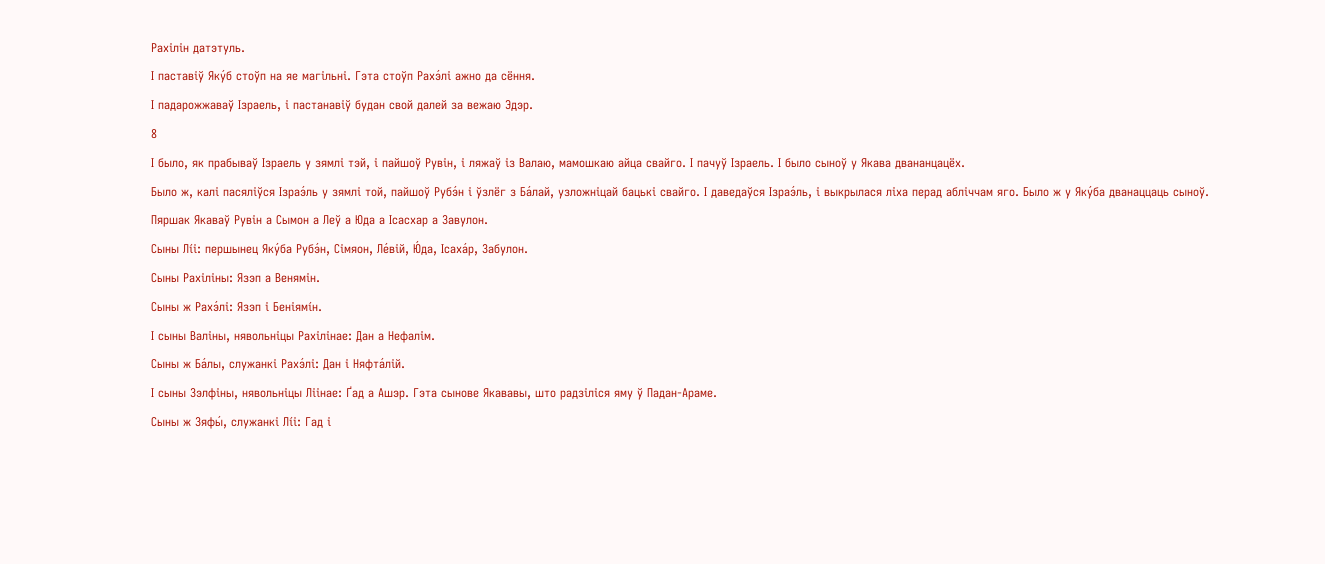Рахілін датэтуль.
І паставіў Яку́б стоўп на яе магільні. Гэта стоўп Рахэ́лі ажно да сёння.
І падарожжаваў Ізраель, і пастанавіў будан свой далей за вежаю Эдэр.
8
І было, як прабываў Ізраель у зямлі тэй, і пайшоў Рувін, і ляжаў із Валаю, мамошкаю айца свайго. І пачуў Ізраель. І было сыноў у Якава двананцацёх.
Было ж, калі пасяліўся Ізраэ́ль у зямлі той, пайшоў Рубэ́н і ўзлёг з Ба́лай, узложніцай бацькі свайго. І даведаўся Ізраэ́ль, і выкрылася ліха перад абліччам яго. Было ж у Яку́ба дванаццаць сыноў.
Пяршак Якаваў Рувін а Сымон а Леў а Юда а Ісасхар а Завулон.
Сыны Лі́і: першынец Яку́ба Рубэ́н, Сімяон, Ле́вій, Ю́да, Ісаха́р, Забулон.
Сыны Рахіліны: Язэп а Венямін.
Сыны ж Рахэ́лі: Язэп і Беніямі́н.
І сыны Валіны, нявольніцы Рахілінае: Дан а Нефалім.
Сыны ж Ба́лы, служанкі Рахэ́лі: Дан і Няфта́лій.
І сыны Зэлфіны, нявольніцы Ліінае: Ґад а Ашэр. Гэта сынове Якававы, што радзіліся яму ў Падан-Араме.
Сыны ж Зяфы́, служанкі Лі́і: Гад і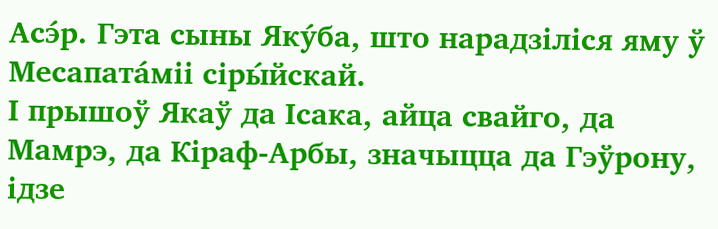Асэ́р. Гэта сыны Яку́ба, што нарадзіліся яму ў Месапата́міі сіры́йскай.
І прышоў Якаў да Ісака, айца свайго, да Мамрэ, да Кіраф-Арбы, значыцца да Гэўрону, ідзе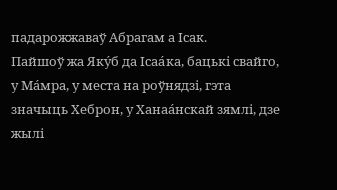падарожжаваў Абрагам а Ісак.
Пайшоў жа Яку́б да Ісаа́ка, бацькі свайго, у Ма́мра, у места на роўнядзі, гэта значыць Хеброн, у Ханаа́нскай зямлі, дзе жылі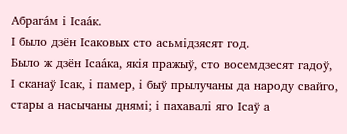Абрага́м і Ісаа́к.
І было дзён Ісаковых сто асьмідзясят год.
Было ж дзён Ісаа́ка, якія пражыў, сто восемдзесят гадоў,
І сканаў Ісак, і памер, і быў прылучаны да народу свайго, стары а насычаны днямі; і пахавалі яго Ісаў а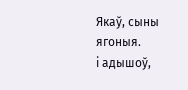Якаў, сыны ягоныя.
і адышоў,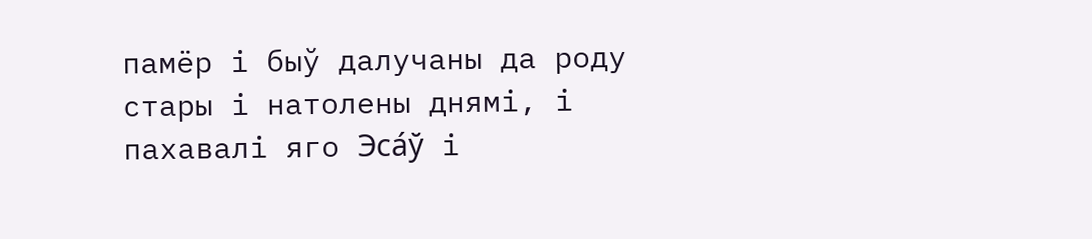памёр і быў далучаны да роду стары і натолены днямі, і пахавалі яго Эса́ў і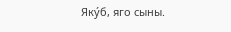Яку́б, яго сыны.